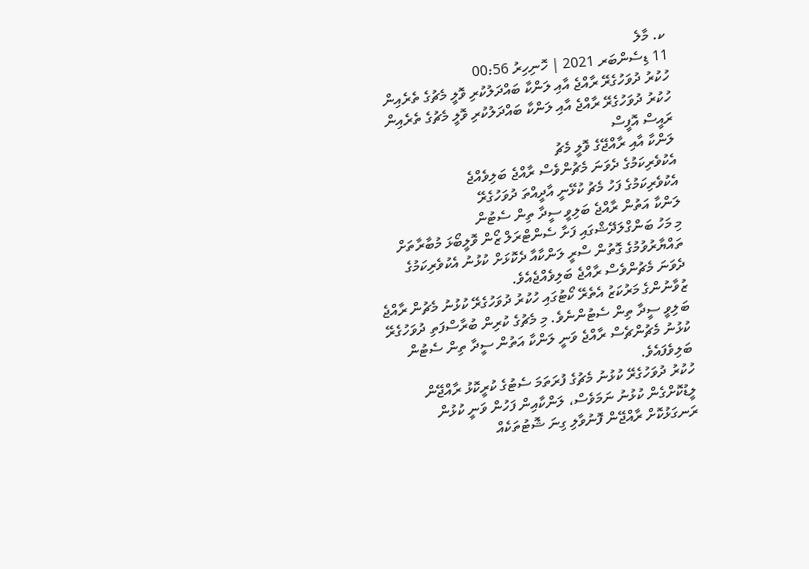ކ. މާލެ
11 ޑިސެންބަރ 2021 | ހޮނިހިރު 00:56
ހުކުރު ދުވަހުގެރޭ ރާއްޖެ އާއި ލަންކާ ބައްދަލުކުރި ވޮލީ މެޗުގެ ތެރެއިން
ހުކުރު ދުވަހުގެރޭ ރާއްޖެ އާއި ލަންކާ ބައްދަލުކުރި ވޮލީ މެޗުގެ ތެރެއިން
ރައީސް އޮފީސް
ލަންކާ އާއި ރާއްޖޭގެ ވޮލީ މެޗު
އެކުވެރިކަމުގެ ދެވަނަ މެޗުންވެސް ރާއްޖެ ބަލިވެއްޖެ
އެކުވެރިކަމުގެ ފަހު މެޗު ކުޅޭނީ އާދީއްތަ ދުވަހުގެރޭ
ލަންކާ އަތުން ރާއްޖެ ބަލިވީ ސީދާ ތިން ސެޓުން
މި މަހު ބަންގްލަދޭޝްގައި ފަށާ ސެންޓްރަލް ޒޯން ވޮލީބޯޅަ މުބާރާތަށް ތައްޔާރުވުމުގެ ގޮތުން ސްރީ ލަންކާއާ ދެކޮޅަށް ކުޅުނު އެކުވެރިކަމުގެ ދެވަނަ މެޗުންވެސް ރާއްޖެ ބަލިވެއްޖެއެވެ.
ޒުވާނުންގެ މަރުކަޒު އެތެރޭ ކޯޓުގައި ހުކުރު ދުވަހުގެރޭ ކުޅުނު މެޗުން ރާއްޖެ ބަލިވީ ސީދާ ތިން ސެޓުންނެވެ. މި މެޗުގެ ކުރިން ބުރާސްފަތި ދުވަހުގެރޭ ކުޅުނު މެޗުންޗެސް ރާއްޖެ ވަނީ ލަންކާ އަތުން ސީދާ ތިން ސެޓުން ބަލިވެފައެވެ.
ހުކުރު ދުވަހުގެރޭ ކުޅުނު މެޗުގެ ފުރަތަމަ ސެޓުގެ ކުރީކޮޅު ރާއްޖޭން ލީޑުކޮށްގެން ކުޅުނު ނަމަވެސް، ލަންކާއިން ފަހުން ވަނީ ކުޅުން ރަނގަޅުކޮށް ރާއްޖޭން ފޮނުވާލި ގިނަ ޝޮޓުތަކެއް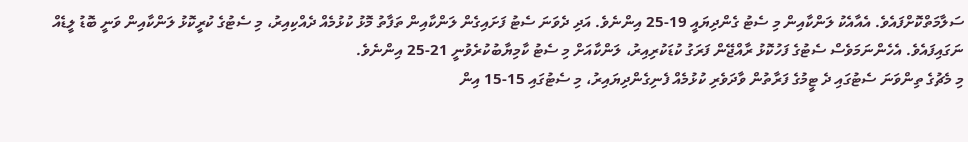ސަލާމަތްކޮށްފައެވެ. އެއާއެކު ލަންކާއިން މި ސެޓު ގެންދިޔައީ 19-25 އިންނެވެ. އަދި ދެވަނަ ސެޓު ފަށައިގެން ލަންކާއިން ތަފާތު މޮޅު ކުޅުމެއް ދެއްކިއިރު، މި ސެޓުގެ ކުރީކޮޅު ލަންކާއިން ވަނީ ބޮޑު ލީޑެއް ނަގައިފައެވެ. އެހެންނަމަވެސް ސެޓުގެ ފަހުކޮޅު ރާއްޖޭން ފަރަގު ކުޑަކުރިއިރު، ލަންކާއަށް މި ސެޓު ކާމިޔާބުކުރެވުނީ 21-25 އިންނެވެ.
މި މެޗުގެ ތިންވަނަ ސެޓުގައި ދެ ޓީމުގެ ފަރާތުން ވާދަވެރި ކުޅުމެއް ފެނިގެންދިޔައިރު، މި ސެޓުގައި 15-15 އިން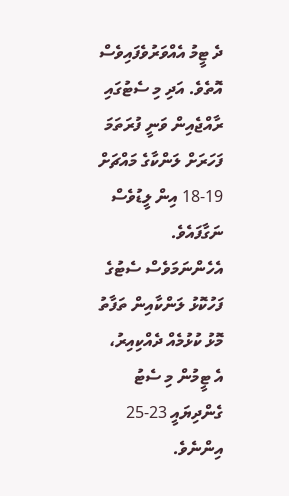ދެ ޓީމު އެއްވަރުވެފައިވެސް އޮތެވެ. އަދި މި ސެޓުގައި ރާއްޖެއިން ވަނީ ފުރަތަމަ ފަހަރަށް ލަންކާގެ މައްޗަށް 19-18 އިން ލީޑުވެސް ނަގާފައެވެ. އެހެންނަމަވެސް ސެޓުގެ ފަހުކޮޅު ލަންކާއިން ތަފާތު މޮޅު ކުޅުމެއް ދެއްކިއިރު، އެ ޓީމުން މި ސެޓު ގެންދިޔައީ 23-25 އިންނެވެ.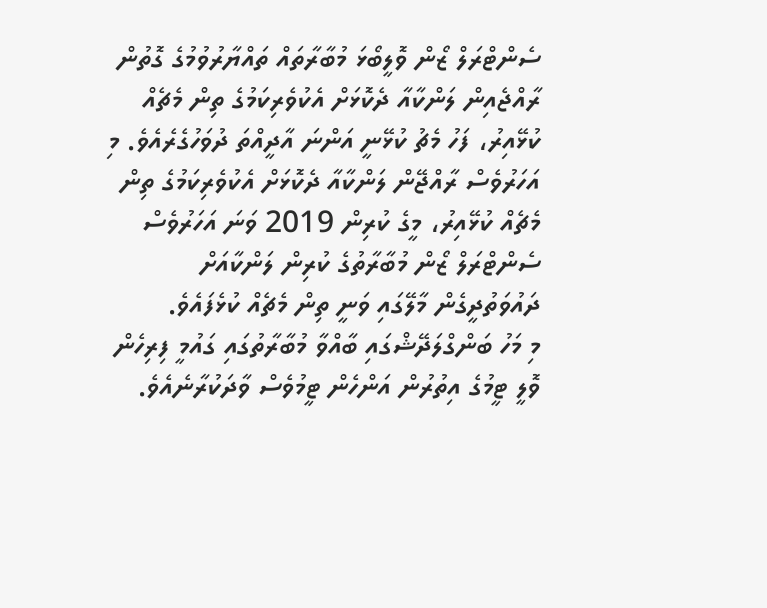ސެންޓްރަލް ޒޯން ވޮލީބޯޅަ މުބާރާތައް ތައްޔާރުވުމުގެ ގޮތުން ރާއްޖެއިން ލަންކާއާ ދެކޮޅަށް އެކުވެރިކަމުގެ ތިން މެޗެއް ކުޅޭއިރު، ފަހު މެޗު ކުޅޭނީ އަންނަ އާދީއްތަ ދުވަހުގެރެއެވެ. މި އަހަރުވެސް ރާއްޖޭން ލަންކާއާ ދެކޮޅަށް އެކުވެރިކަމުގެ ތިން މެޗެއް ކުޅޭއިރު، މީގެ ކުރިން 2019 ވަނަ އަހަރުވެސް ސެންޓްރަލް ޒޯން މުބާރާތުގެ ކުރިން ލަންކާއަށް ދައުވަތުދީގެން މާލޭގައި ވަނީ ތިން މެޗެއް ކުޅެފައެވެ.
މި މަހު ބަންގްލަދޭޝްގައި ބާއްވާ މުބާރާތުގައި ގައުމީ ފިރިހެން ވޮލީ ޓީމުގެ އިތުރުން އަންހެން ޓީމުވެސް ވާދަކުރާނެއެވެ.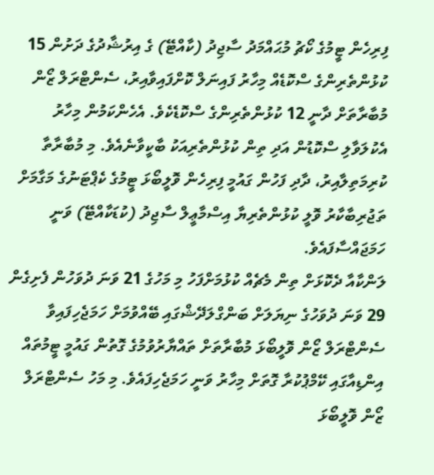ފިރިހެން ޓީމުގެ ކޯޗު މުޙައްމަދު ސާޖިދު (ކާއްޓޭ) ގެ އިރުޝާދުގެ ދަށުން 15 ކުޅުންތެރިންގެ ސްކޮޑެއް މިހާރު ފައިނަލް ކޮށްފައިވާއިރު، ސެންޓްރަލް ޒޯން މުބާރާތަށް ދާނީ 12 ކުޅުންތެރިންގެ ސްކޮޑެކެވެ. އެހެންކަމުން މިހާރު އެކުލަވާލި ސްކޮޑުން އަދި ތިން ކުޅުންތެރިއަކު ބާކީވާނެއެވެ. މި މުބާރާތާ ކުރިމަތިލާއިރު، ދާދި ފަހުން ގައުމީ ފިރިހެން ވޮލީބޯޅަ ޓީމުގެ ކެޕްޓަނުގެ މަގާމަށް ތަޖުރިބާކާރު ވޮލީ ކުޅުންތެރިޔާ އިސްމާޢީލް ސާޖިދު (ކުޑަކާއްޓޭ) ވަނީ ހަމަޖައްސާފައެވެ.
ލަންކާއާ ދެކޮޅަށް ތިން މެޗެއް ކުޅުމަށްފަހު މި މަހުގެ 21 ވަނަ ދުވަހުން ފެށިގެން 29 ވަނަ ދުވަހުގެ ނިޔަލަށް ބަންގްލަދޭޝްގައި ބޭއްވުމަށް ހަމަޖެހިފައިވާ ސެންޓްރަލް ޒޯން ވޮލީބޯޅަ މުބާރާތަށް ތައްޔާރުވުމުގެ ގޮތުން ގައުމީ ޓީމުތައް އިންޑިއާގައި ކޭމްޕުކުރާ ގޮތަށް މިހާރު ވަނީ ހަމަޖެހިފައެވެ. މި މަހު ސެންޓްރަލް ޒޯން ވޮލީބޯޅަ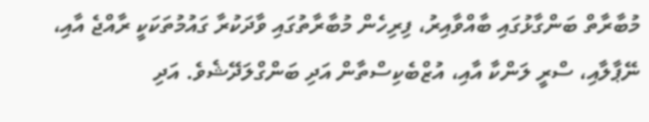މުބާރާތް ބަންގާޅުގައި ބާއްވާއިރު، ފިރިހެން މުބާރާތުގައި ވާދަކުރާ ގައުމުތަކަކީ ރާއްޖެ އާއި، ނޭޕާލާއި، ސްރީ ލަންކާ އާއި، އުޒްބެކިސްތާން އަދި ބަންގްލަދޭޝެވެ. އަދި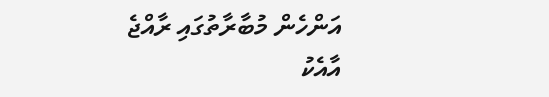އަންހެން މުބާރާތުގައި ރާއްޖެ އާއެކު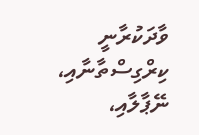ވާދަކުރާނީ ކިރްގިސްތާނާއި، ނޭޕާލާއި،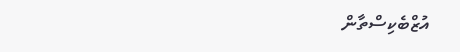އުޒްބެކިސްތާން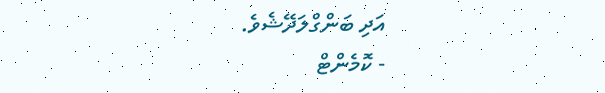އަދި ބަންގްލަދޭޝެވެ.
- ކޮމެންޓް